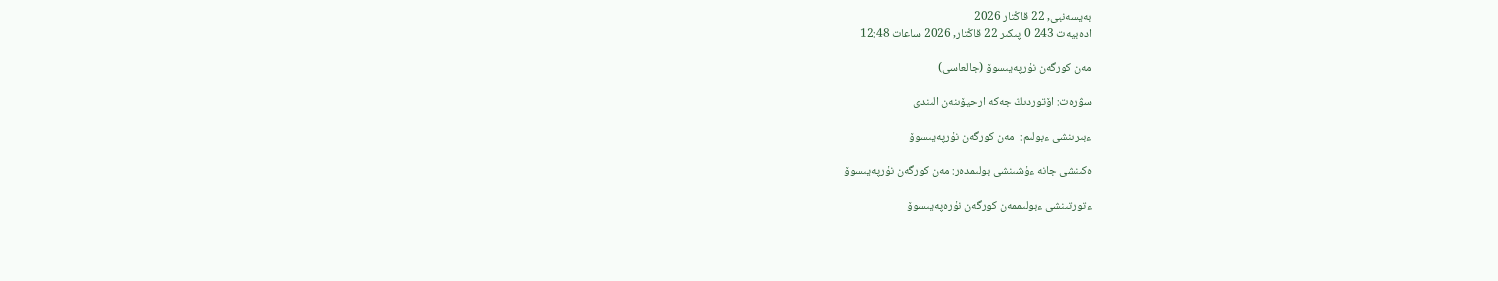بەيسەنبى, 22 قاڭتار 2026
ادەبيەت 243 0 پىكىر 22 قاڭتار, 2026 ساعات 12:48

مەن كورگەن نۇرپەيىسوۆ (جالعاسى)

سۋرەت: اۆتوردىڭ جەكە ارحيۆىنەن الىندى

ءبىرىنشى ءبولىم:  مەن كورگەن نۇرپەيىسوۆ

ەكىنشى جانە ءۇشىنشى بولىمدەر: مەن كورگەن نۇرپەيىسوۆ

ءتورتىنشى ءبولىممەن كورگەن نۇرەپەيىسوۆ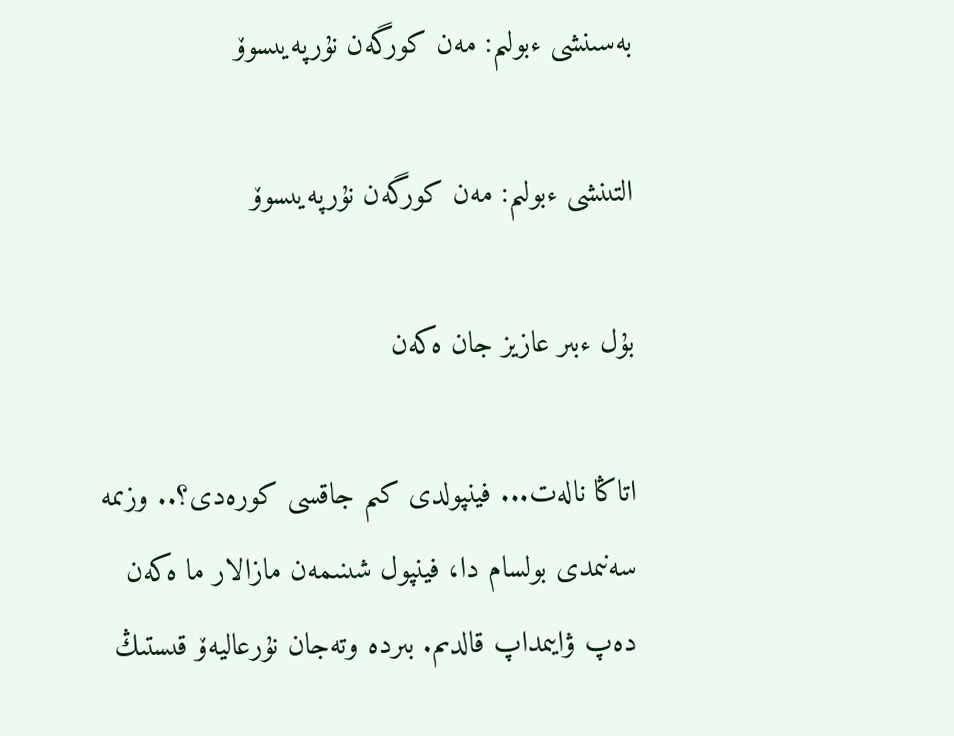بەسىنشى ءبولىم: مەن كورگەن نۇرپەيىسوۆ

التىنشى ءبولىم: مەن كورگەن نۇرپەيىسوۆ

بۇل ءبىر عازيز جان ەكەن

اتاڭا نالەت... فينپولدى كىم جاقسى كورەدى؟.. وزىمە سەنىمدى بولسام دا، فينپول شىنىمەن مازالار ما ەكەن دەپ ۋايىمداپ قالدىم. بىردە وتەجان نۇرعاليەۆ قىستىڭ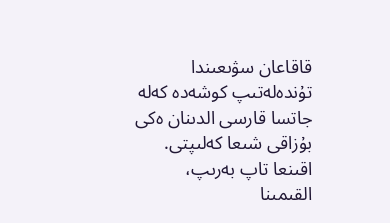قاقاعان سۋىعىندا تۇندەلەتىپ كوشەدە كەلە جاتسا قارسى الدىنان ەكى بۇزاقى شىعا كەلىپتى. اقىنعا تاپ بەرىپ، القىمىنا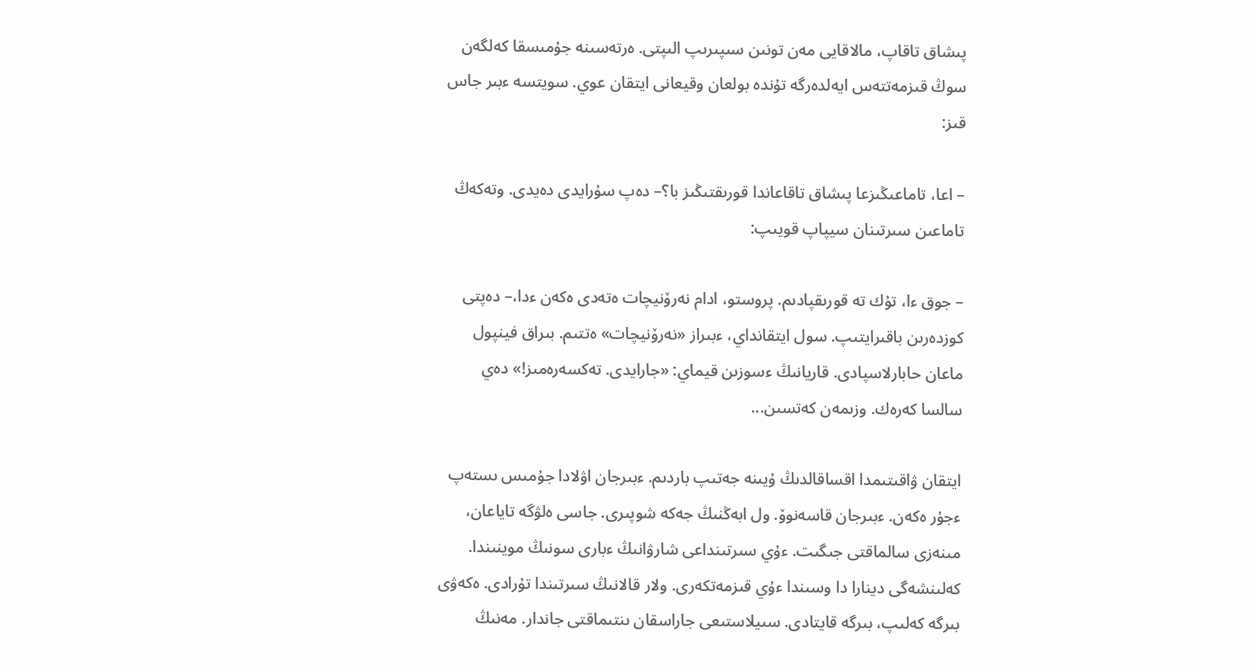پىشاق تاقاپ، مالاقايى مەن تونىن سىپىرىپ الىپتى. ەرتەسىنە جۇمىسقا كەلگەن سوڭ قىزمەتتەس ايەلدەرگە تۇندە بولعان وقيعانى ايتقان عوي. سويتسە ءبىر جاس قىز:

– اعا، تاماعىڭىزعا پىشاق تاقاعاندا قورىقتىڭىز با؟– دەپ سۇرايدى دەيدى. وتەكەڭ تاماعىن سىرتىنان سيپاپ قويىپ:

– جوق ءا، تۇك تە قورىقپادىم. پروستو، ادام نەرۆنيچات ەتەدى ەكەن ءدا،– دەپتى كوزدەرىن باقىرايتىپ. سول ايتقانداي، ءبىراز «نەرۆنيچات» ەتتىم. بىراق فينپول ماعان حابارلاسپادى. قاريانىڭ ءسوزىن قيماي: «جارايدى. تەكسەرەمىز!» دەي سالسا كەرەك. وزىمەن كەتسىن...

ايتقان ۋاقىتىمدا اقساقالدىڭ ۇيىنە جەتىپ باردىم. ءبىرجان اۋلادا جۇمىس ىستەپ ءجۇر ەكەن. ءبىرجان قاسەنوۆ. ول ابەڭنىڭ جەكە شوپىرى. جاسى ەلۋگە تاياعان، مىنەزى سالماقتى جىگىت. ءۇي سىرتىنداعى شارۋانىڭ ءبارى سونىڭ موينىندا. كەلىنشەگى دينارا دا وسىندا ءۇي قىزمەتكەرى. ولار قالانىڭ سىرتىندا تۇرادى. ەكەۋى بىرگە كەلىپ، بىرگە قايتادى. سىيلاستىعى جاراسقان ىنتىماقتى جاندار. مەنىڭ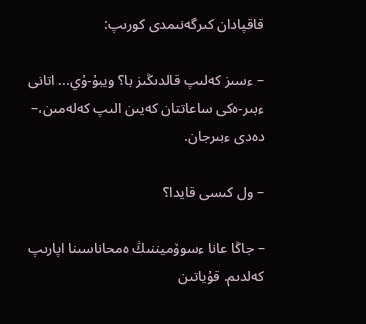قاقپادان كىرگەنىمدى كورىپ:

– ءسىز كەلىپ قالدىڭىز با؟ ويبۇ-ۇي... اتانى ءبىر-ەكى ساعاتتان كەيىن الىپ كەلەمىن،– دەدى ءبىرجان.

– ول كىسى قايدا؟

– جاڭا عانا ءسوۆميننىڭ ەمحاناسىنا اپارىپ كەلدىم. قۇياتىن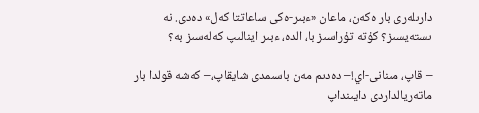دارىلەرى بار ەكەن، ماعان «ءبىر-ەكى ساعاتتا كەل» دەدى. نە ىستەيسىز؟ كۇتە تۇراسىز با، الدە، ءبىر اينالىپ كەلەسىز بە؟

– قاپ، مىنانى-اي!– دەدىم مەن باسىمدى شايقاپ،– كەشە قولدا بار ماتەريالداردى دايىنداپ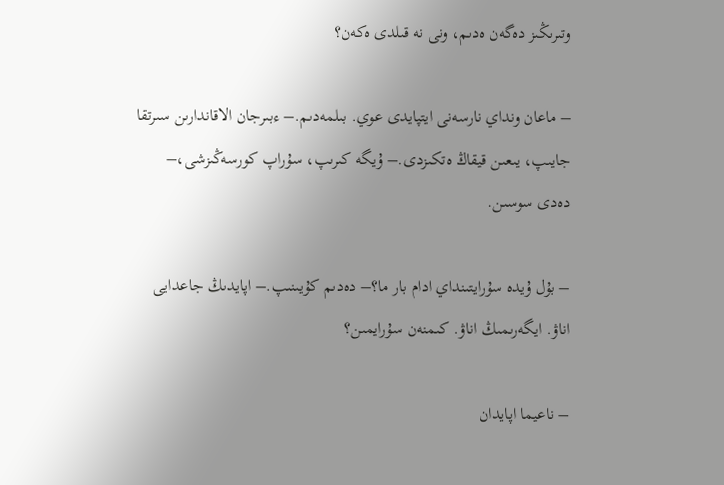وتىرىڭىز دەگەن ەدىم، ونى نە قىلدى ەكەن؟

– ماعان ونداي نارسەنى ايتپايدى عوي. بىلمەدىم.– ءبىرجان الاقاندارىن سىرتقا جايىپ، يىعىن قيقاڭ ەتكىزدى.– ۇيگە كىرىپ، سۇراپ كورسەڭىزشى،– دەدى سوسىن.

– بۇل ۇيدە سۇرايتىنداي ادام بار ما؟– دەدىم كۇيىنىپ.– اپايدىڭ جاعدايى اناۋ. ايگەرىمىڭ اناۋ. كىمنەن سۇرايمىن؟

– ناعيما اپايدان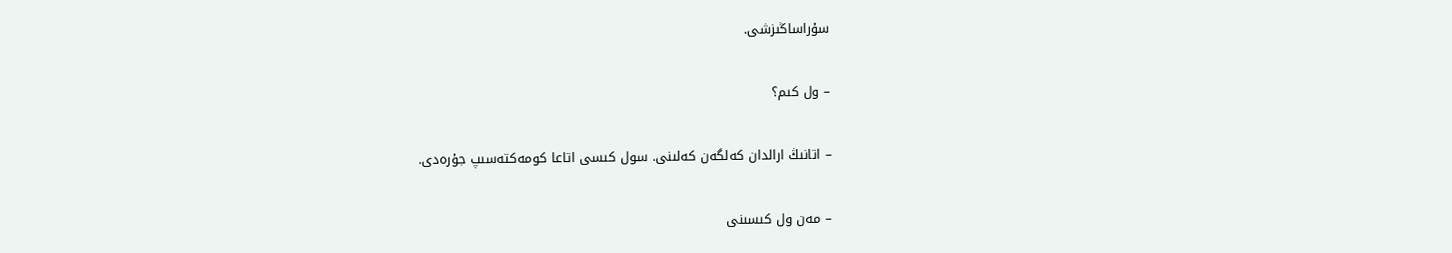سۇراساڭىزشى.

– ول كىم؟

– اتانىڭ ارالدان كەلگەن كەلىنى. سول كىسى اتاعا كومەكتەسىپ جۇرەدى.

– مەن ول كىسىنى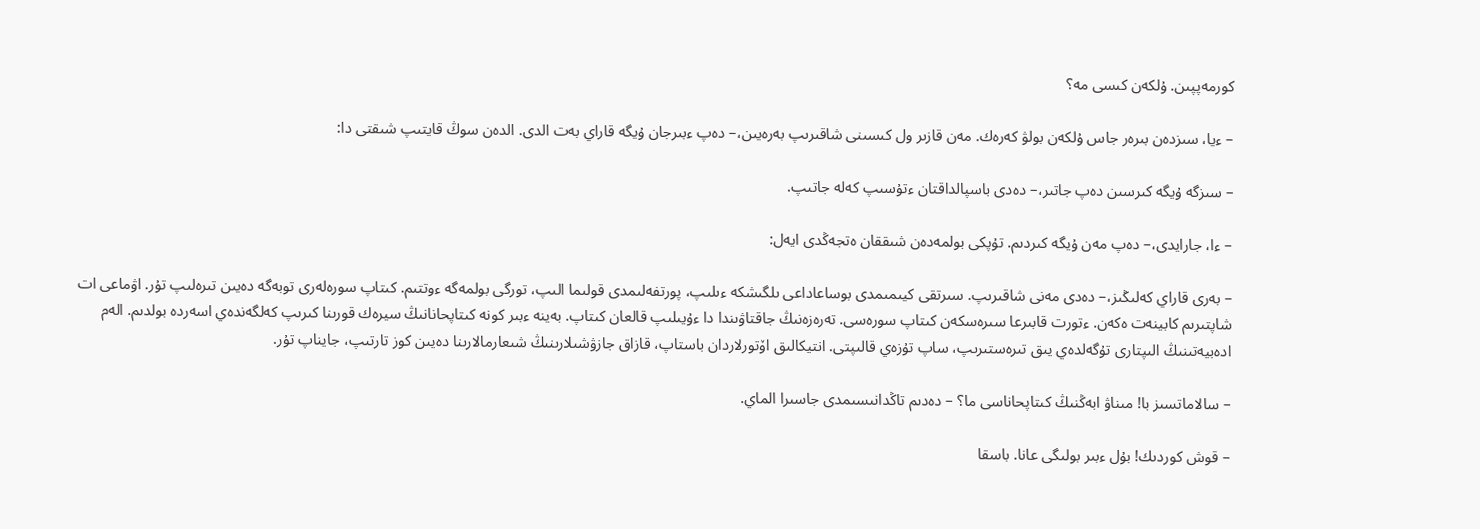كورمەپپىن. ۇلكەن كىسى مە؟

– ءيا، سىزدەن بىرەر جاس ۇلكەن بولۋ كەرەك. مەن قازىر ول كىسىنى شاقىرىپ بەرەيىن،– دەپ ءبىرجان ۇيگە قاراي بەت الدى. الدەن سوڭ قايتىپ شىقتى دا:

– سىزگە ۇيگە كىرسىن دەپ جاتىر،– دەدى باسپالداقتان ءتۇسىپ كەلە جاتىپ.

– ءا، جارايدى،– دەپ مەن ۇيگە كىردىم. تۇپكى بولمەدەن شىققان ەتجەڭدى ايەل:

– بەرى قاراي كەلىڭىز،– دەدى مەنى شاقىرىپ. سىرتقى كيىمىمدى بوساعاداعى ىلگىشكە ءىلىپ، پورتفەلىمدى قولىما الىپ، تورگى بولمەگە ءوتتىم. كىتاپ سورەلەرى توبەگە دەيىن تىرەلىپ تۇر. اۋماعى ات شاپتىرىم كابينەت ەكەن. ءتورت قابىرعا سىرەسكەن كىتاپ سورەسى. تەرەزەنىڭ جاقتاۋىندا دا ءۇيىلىپ قالعان كىتاپ. بەينە ءبىر كونە كىتاپحانانىڭ سيرەك قورىنا كىرىپ كەلگەندەي اسەردە بولدىم. الەم ادەبيەتىنىڭ الىپتارى تۇگەلدەي يىق تىرەستىرىپ، ساپ تۇزەي قالىپتى. انتيكالىق اۆتورلاردان باستاپ، قازاق جازۋشىلارىنىڭ شىعارمالارىنا دەيىن كوز تارتىپ، جايناپ تۇر.

– سالاماتسىز با! مىناۋ ابەڭنىڭ كىتاپحاناسى ما؟ – دەدىم تاڭدانىسىمدى جاسىرا الماي.

– قوش كوردىك! بۇل ءبىر بولىگى عانا. باسقا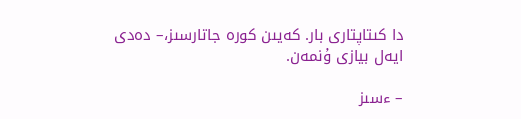دا كىتاپتارى بار. كەيىن كورە جاتارسىز،– دەدى ايەل بيازى ۇنمەن.

– ءسىز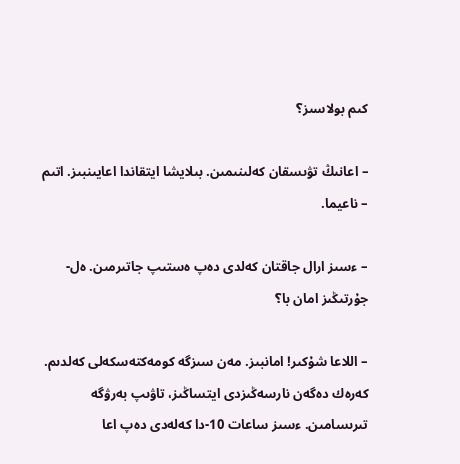كىم بولاسىز؟

– اعانىڭ تۋىسقان كەلىنىمىن. بىلايشا ايتقاندا اعايىنبىز. اتىم – ناعيما.

– ءسىز ارال جاقتان كەلدى دەپ ەستىپ جاتىرمىن. ەل-جۇرتىڭىز امان با؟

– اللاعا شۇكىر! امانبىز. مەن سىزگە كومەكتەسكەلى كەلدىم. كەرەك دەگەن نارسەڭىزدى ايتساڭىز، تاۋىپ بەرۋگە تىرىسامىن. ءسىز ساعات 10-دا كەلەدى دەپ اعا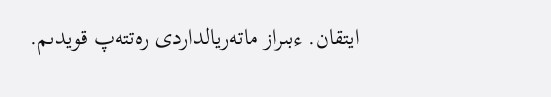ايتقان. ءبىراز ماتەريالداردى رەتتەپ قويدىم.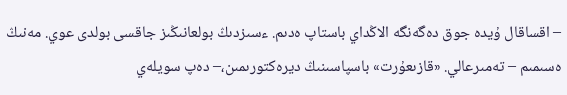– اقساقال ۇيدە جوق دەگەنگە الاڭداي باستاپ ەدىم. ءسىزدىڭ بولعانىڭىز جاقسى بولدى عوي. مەنىڭ ەسىمىم – تەمىرعالي. «قازىعۇرت» باسپاسىنىڭ ديرەكتورىمىن،– دەپ سويلەي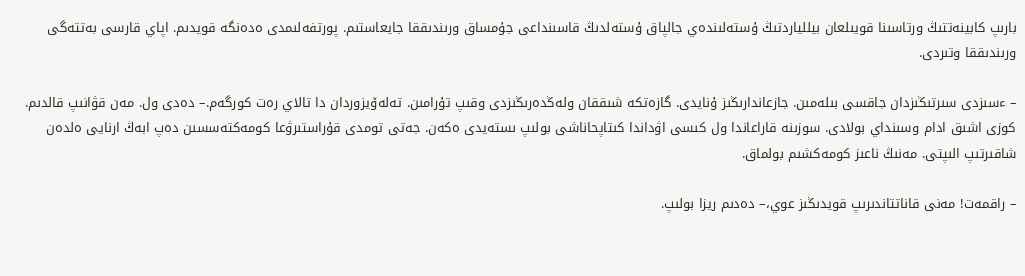بارىپ كابينەتتىڭ ورتاسىنا قويىلعان بيللياردتىڭ ۇستەلىندەي جالپاق ۇستەلدىڭ قاسىنداعى جۇمساق ورىندىققا جايعاستىم. پورتفەلىمدى ەدەنگە قويدىم. اپاي قارسى بەتتەگى ورىندىققا وتىردى.

– ءسىزدى سىرتىڭىزدان جاقسى بىلەمىن. جازعاندارىڭىز ۇنايدى. گازەتكە شىققان ولەڭدەرىڭىزدى وقىپ تۇرامىن. تەلەۆيزوردان دا تالاي رەت كورگەم.– دەدى ول. مەن قۋانىپ قالدىم. كوزى اشىق ادام وسىنداي بولادى. سوزىنە قاراعاندا ول كىسى اۋداندا كىتاپحاناشى بولىپ ىستەيدى ەكەن. جەتى تومدى قۇراستىرۋعا كومەكتەسسىن دەپ ابەڭ ارنايى ەلدەن شاقىرتىپ الىپتى. مەنىڭ ناعىز كومەكشىم بولماق.

– راقمەت! مەنى قاناتتاندىرىپ قويدىڭىز عوي،– دەدىم ريزا بولىپ.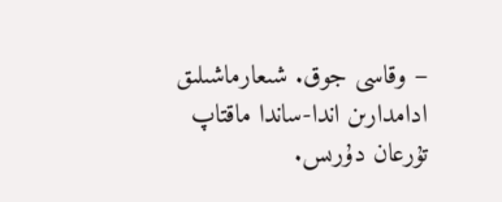– وقاسى جوق. شىعارماشىلىق ادامدارىن اندا-ساندا ماقتاپ تۇرعان دۇرىس.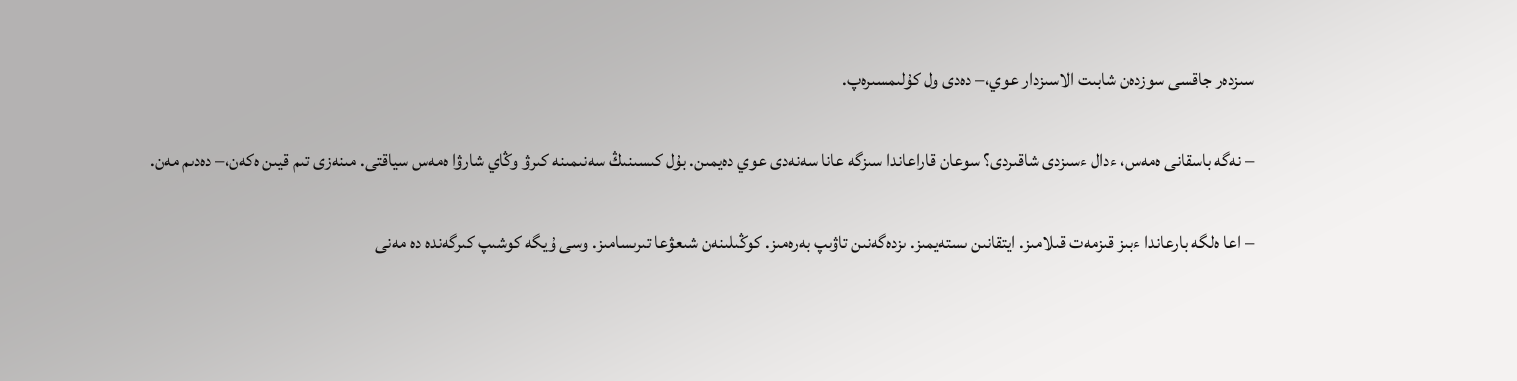سىزدەر جاقسى سوزدەن شابىت الاسىزدار عوي،– دەدى ول كۇلىمسىرەپ.

– نەگە باسقانى ەمەس، ءدال ءسىزدى شاقىردى؟ سوعان قاراعاندا سىزگە عانا سەنەدى عوي دەيمىن. بۇل كىسىنىڭ سەنىمىنە كىرۋ وڭاي شارۋا ەمەس سياقتى. مىنەزى تىم قيىن ەكەن،– دەدىم مەن.

– اعا ەلگە بارعاندا ءبىز قىزمەت قىلامىز. ايتقانىن ىستەيمىز. ىزدەگەنىن تاۋىپ بەرەمىز. كوڭىلىنەن شىعۋعا تىرىسامىز. وسى ۇيگە كوشىپ كىرگەندە دە مەنى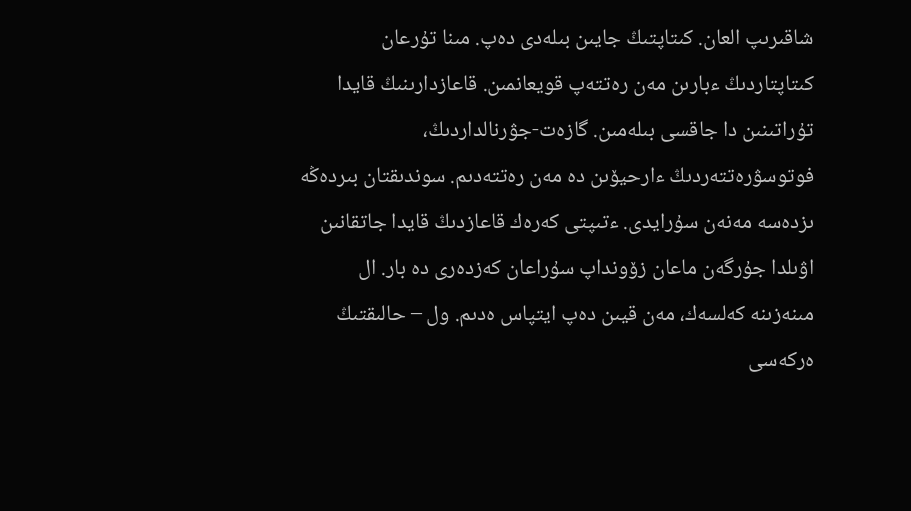شاقىرىپ العان. كىتاپتىڭ جايىن بىلەدى دەپ. مىنا تۇرعان كىتاپتاردىڭ ءبارىن مەن رەتتەپ قويعانمىن. قاعازدارىنىڭ قايدا تۇراتىنىن دا جاقسى بىلەمىن. گازەت-جۋرنالداردىڭ، فوتوسۋرەتتەردىڭ ءارحيۆىن دە مەن رەتتەدىم. سوندىقتان بىردەڭە ىزدەسە مەنەن سۇرايدى. ءتىپتى كەرەك قاعازدىڭ قايدا جاتقانىن اۋىلدا جۇرگەن ماعان زۆونداپ سۇراعان كەزدەرى دە بار. ال مىنەزىنە كەلسەك، مەن قيىن دەپ ايتپاس ەدىم. ول – حالىقتىڭ ەركەسى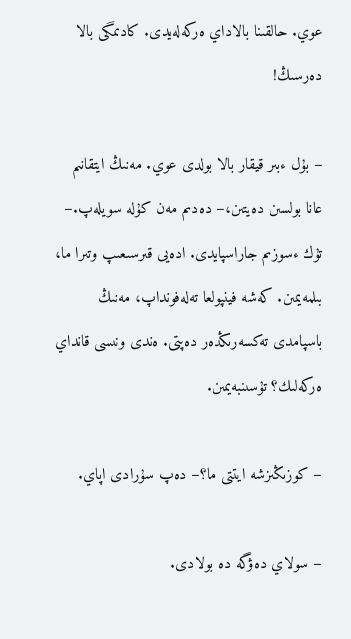عوي. حالقىنا بالاداي ەركەلەيدى. كادىمگى بالا دەرسىڭ!

– بۇل ءبىر قيقار بالا بولدى عوي. مەنىڭ ايتقانىم عانا بولسىن دەيتىن،– دەدىم مەن كۇلە سويلەپ.– تۇك ءسوزىم جاراسپايدى. ادەيى قىرسىعىپ وتىرا ما، بىلمەيمىن. كەشە فينپولعا تەلەفونداپ، مەنىڭ باسپامدى تەكسەرىڭدەر دەپتى. ەندى ونىسى قانداي ەركەلىك؟ تۇسىنبەيمىن.

– كوزىڭىزشە ايتتى ما؟– دەپ سۇرادى اپاي.

– سولاي دەۋگە دە بولادى.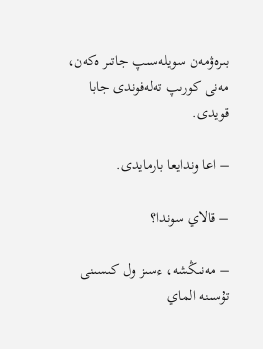بىرەۋمەن سويلەسىپ جاتىر ەكەن، مەنى كورىپ تەلەفوندى جابا قويدى.

– اعا وندايعا بارمايدى.

– قالاي سوندا؟

– مەنىڭشە، ءسىز ول كىسىنى تۇسىنە الماي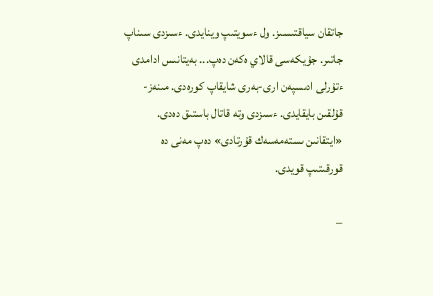جاتقان سياقتىسىز. ول ءسويتىپ وينايدى. ءسىزدى سىناپ جاتىر. جۇيكەسى قالاي ەكەن دەپ... بەيتانىس ادامدى ءتۇرلى ادىسپەن ارى-بەرى شايقاپ كورەدى. مىنەز-قۇلقىن بايقايدى. ءسىزدى وتە قاتال باستىق دەدى. «ايتقانىن ىستەمەسەك قۇرتادى» دەپ مەنى دە قورقىتىپ قويدى.

–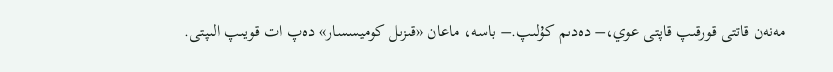مەنەن قاتتى قورقىپ قاپتى عوي،– دەدىم كۇلىپ.– باسە، ماعان «قىزىل كوميسسار» دەپ ات قويىپ الىپتى.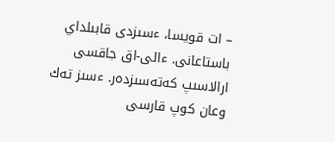– ات قويسا، ءسىزدى قابىلداي باستاعانى. ءالى-اق جاقسى ارالاسىپ كەتەسىزدەر. ءسىز تەك وعان كوپ قارسى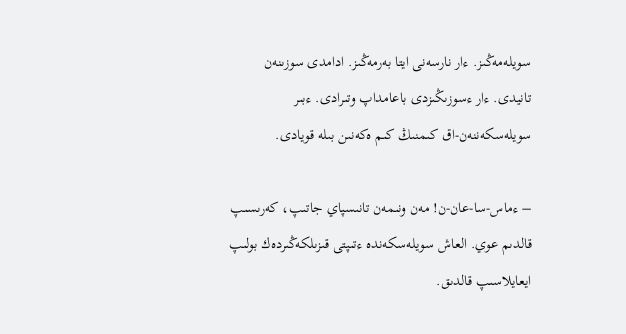سويلەمەڭىز. ءار نارسەنى ايتا بەرمەڭىز. ادامدى سوزىنەن تانيدى. ءار ءسوزىڭىزدى باعامداپ وتىرادى. ءبىر سويلەسكەننەن-اق كىمنىڭ كىم ەكەنىن بىلە قويادى.

– ءماس-سا-عان-ن! مەن ونىمەن تانىسپاي جاتىپ، كەرىسىپ قالدىم عوي. العاش سويلەسكەندە ءتىپتى قىزىلكەڭىردەك بولىپ ايعايلاسىپ قالدىق.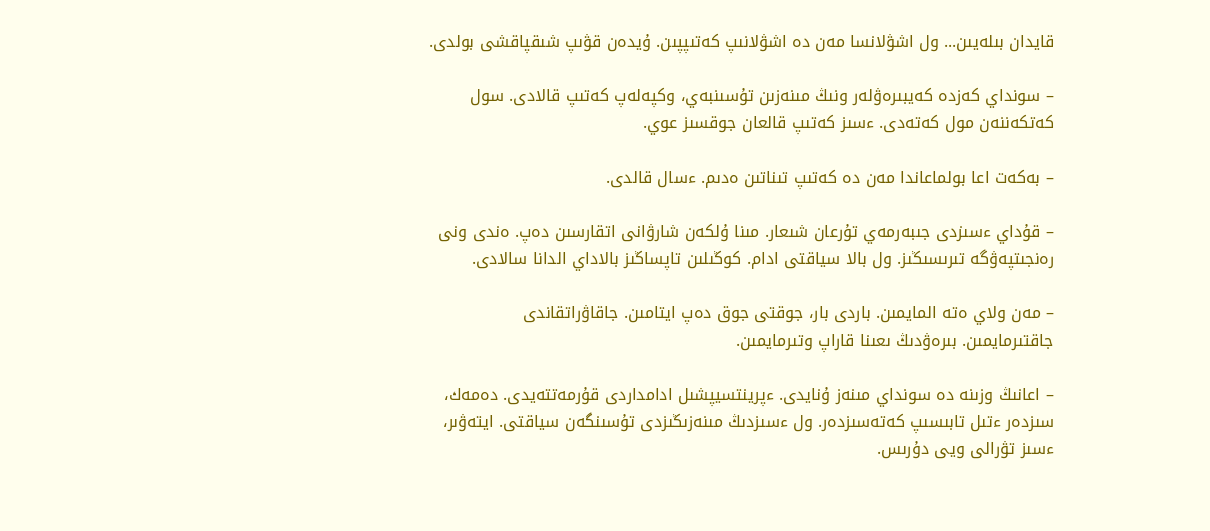قايدان بىلەيىن... ول اشۋلانسا مەن دە اشۋلانىپ كەتىپپىن. ۇيدەن قۋىپ شىقپاقشى بولدى.

– سونداي كەزدە كەيبىرەۋلەر ونىڭ مىنەزىن تۇسىنبەي، وكپەلەپ كەتىپ قالادى. سول كەتكەننەن مول كەتەدى. ءسىز كەتىپ قالعان جوقسىز عوي.

– بەكەت اعا بولماعاندا مەن دە كەتىپ تىناتىن ەدىم. ءسال قالدى.

– قۇداي ءسىزدى جىبەرمەي تۇرعان شىعار. مىنا ۇلكەن شارۋانى اتقارسىن دەپ. ەندى ونى رەنجىتپەۋگە تىرىسىڭىز. ول بالا سياقتى ادام. كوڭىلىن تاپساڭىز بالاداي الدانا سالادى.

– مەن ولاي ەتە المايمىن. باردى بار، جوقتى جوق دەپ ايتامىن. جاقاۋراتقاندى جاقتىرمايمىن. بىرەۋدىڭ ىعىنا قاراپ وتىرمايمىن.

– اعانىڭ وزىنە دە سونداي مىنەز ۇنايدى. ءپرينتسيپشىل ادامداردى قۇرمەتتەيدى. دەمەك، سىزدەر ءتىل تابىسىپ كەتەسىزدەر. ول ءسىزدىڭ مىنەزىڭىزدى تۇسىنگەن سياقتى. ايتەۋىر، ءسىز تۋرالى ويى دۇرىس.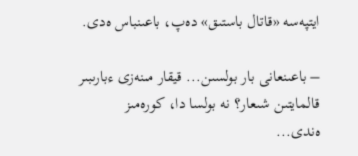ايتپەسە «قاتال باستىق» دەپ، باعىنباس ەدى.

– باعىنعانى بار بولسىن... قيقار مىنەزى ءبارىبىر قالمايتىن شىعار؟ نە بولسا دا، كورەمىز ەندى...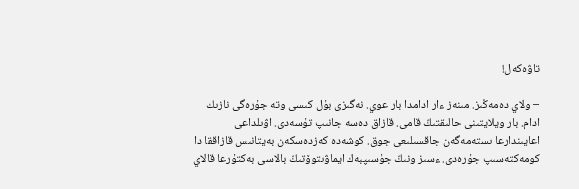تاۋەكەل!

– ولاي دەمەڭىز. مىنەز ءار ادامدا بار عوي. نەگىزى بۇل كىسى وتە جۇرەگى نازىك ادام. بار ويلايتىنى حالىقتىڭ قامى. قازاق دەسە جانىپ تۇسەدى. اۋىلداعى اعايىندارعا ىستەمەگەن جاقسىلىعى جوق. كوشەدە كەزدەسكەن بەيتانىس قازاققا دا كومەكتەسىپ جۇرەدى. ءسىز ونىڭ جۇسىپبەك ايماۋىتوۆتىڭ بالاسى بەكتۇرعا قالاي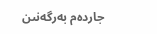جاردەم بەرگەنىن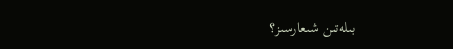بىلەتىن شىعارسىز؟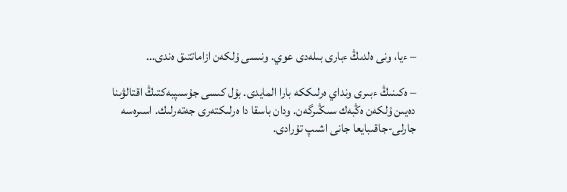– ءيا، ونى ەلدىڭ ءبارى بىلەدى عوي. ونىسى ۇلكەن ازاماتتىق ەندى...

– ەكىنىڭ ءبىرى ونداي ەرلىككە بارا المايدى. بۇل كىسى جۇسىپبەكتىڭ اقتالۋىنا دەيىن ۇلكەن ەڭبەك سىڭىرگەن. ودان باسقا دا ەرلىكتەرى جەتەرلىك. اسىرەسە جارلى-جاقىبايعا جانى اشىپ تۇرادى.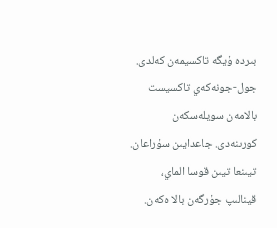بىردە ۇيگە تاكسيمەن كەلدى. جول-جونەكەي تاكسيست بالامەن سويلەسكەن كورىنەدى. جاعدايىن سۇراعان. تيىنعا تيىن قوسا الماي، قينالىپ جۇرگەن بالا ەكەن.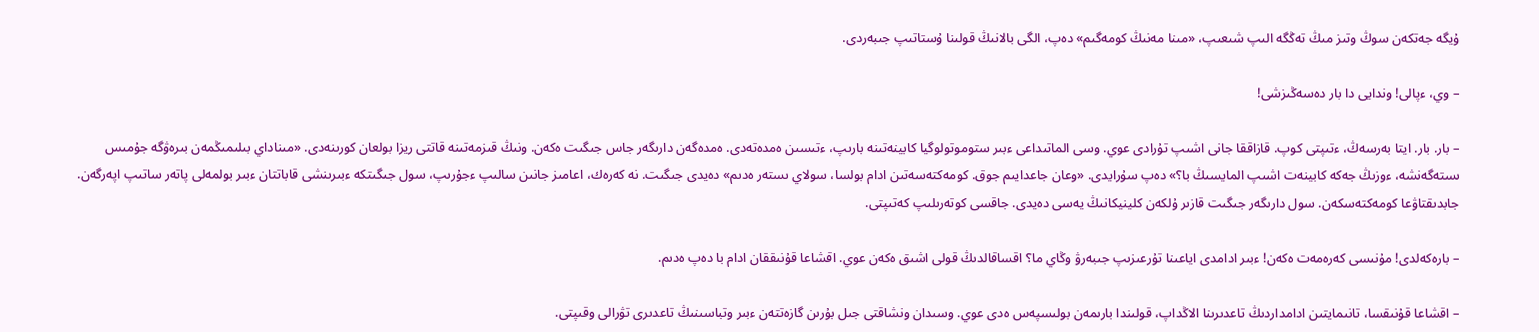ۇيگە جەتكەن سوڭ وتىز مىڭ تەڭگە الىپ شىعىپ، «مىنا مەنىڭ كومەگىم» دەپ، الگى بالانىڭ قولىنا ۇستاتىپ جىبەردى.

– وي، ءپالى! وندايى دا بار دەسەڭىزشى!

– بار. بار. ايتا بەرسەڭ، ءتىپتى كوپ. قازاققا جانى اشىپ تۇرادى عوي. وسى الماتىداعى ءبىر ستوموتولوگيا كابينەتىنە بارىپ، ءتىسىن ەمدەتەدى. ەمدەگەن دارىگەر جاس جىگىت ەكەن. ونىڭ قىزمەتىنە قاتتى ريزا بولعان كورىنەدى. «مىناداي بىلىمىڭمەن بىرەۋگە جۇمىس ىستەگەنشە، ءوزىڭ جەكە كابينەت اشىپ المايسىڭ با؟» دەپ سۇرايدى. «وعان جاعدايىم جوق. كومەكتەسەتىن ادام بولسا، سولاي ىستەر ەدىم» دەيدى جىگىت. نە كەرەك، اعامىز جانىن سالىپ ءجۇرىپ، سول جىگىتكە ءبىرىنشى قاباتتان ءبىر بولمەلى پاتەر ساتىپ اپەرگەن. جابدىقتاۋعا كومەكتەسكەن. سول دارىگەر جىگىت قازىر ۇلكەن كلينيكانىڭ يەسى دەيدى. جاقسى كوتەرىلىپ كەتىپتى.

– بارەكەلدى! مۇنىسى كەرەمەت ەكەن! ءبىر ادامدى اياعىنا تۇرعىزىپ جىبەرۋ وڭاي ما؟ اقساقالدىڭ قولى اشىق ەكەن عوي. اقشاعا قۇنىققان ادام با دەپ ەدىم.

– اقشاعا قۇنىقسا، تانىمايتىن ادامداردىڭ تاعدىرىنا الاڭداپ، قولىندا بارىمەن بولىسپەس ەدى عوي. وسىدان ونشاقتى جىل بۇرىن گازەتتەن ءبىر وتباسىنىڭ تاعدىرى تۋرالى وقىپتى.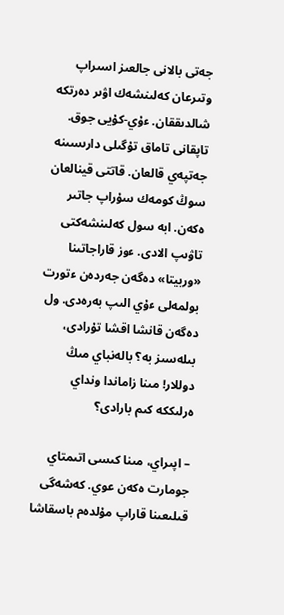جەتى بالانى جالعىز اسىراپ وتىرعان كەلىنشەك اۋىر دەرتكە شالدىققان. ءۇي-كۇيى جوق. تاپقانى تاماق تۇگىلى دارىسىنە جەتپەي قالعان. قاتتى قينالعان سوڭ كومەك سۇراپ جاتىر ەكەن. ابە سول كەلىنشەكتى تاۋىپ الادى. ءوز قاراجاتىنا «وربيتا» دەگەن جەردەن ءتورت بولمەلى ءۇي الىپ بەرەدى. ول دەگەن قانشا اقشا تۇرادى، بىلەسىز بە؟ بالەنباي مىڭ دوللار! مىنا زاماندا ونداي ەرلىككە كىم بارادى؟

– اپىراي، مىنا كىسى اتىمتاي جومارت ەكەن عوي. كەشەگى قىلىعىنا قاراپ مۇلدەم باسقاشا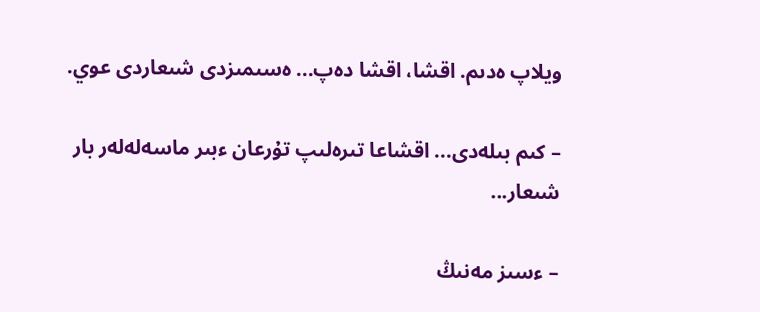ويلاپ ەدىم. اقشا، اقشا دەپ... ەسىمىزدى شىعاردى عوي.

– كىم بىلەدى... اقشاعا تىرەلىپ تۇرعان ءبىر ماسەلەلەر بار شىعار...

– ءسىز مەنىڭ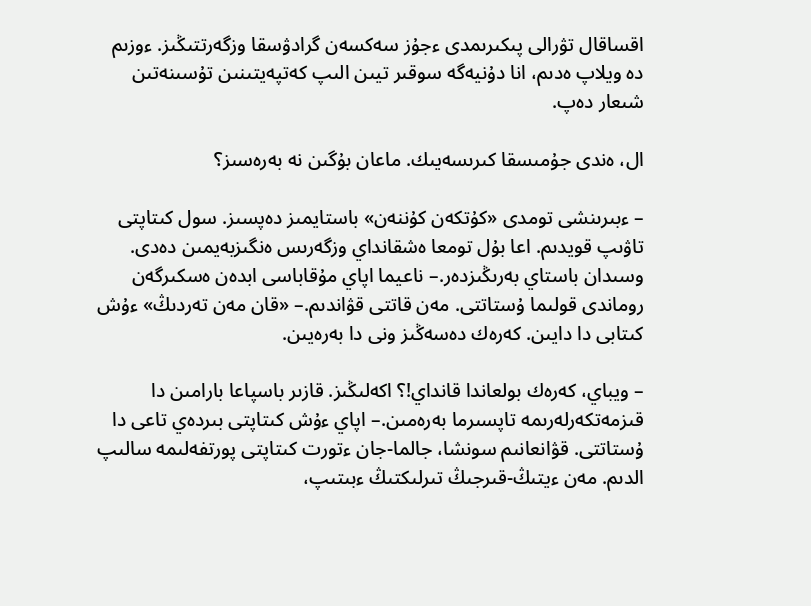اقساقال تۋرالى پىكىرىمدى ءجۇز سەكسەن گرادۋسقا وزگەرتتىڭىز. ءوزىم دە ويلاپ ەدىم، انا دۇنيەگە سوقىر تيىن الىپ كەتپەيتىنىن تۇسىنەتىن شىعار دەپ.

ال، ەندى جۇمىسقا كىرىسەيىك. ماعان بۇگىن نە بەرەسىز؟

– ءبىرىنشى تومدى «كۇتكەن كۇننەن» باستايمىز دەپسىز. سول كىتاپتى تاۋىپ قويدىم. اعا بۇل تومعا ەشقانداي وزگەرىس ەنگىزبەيمىن دەدى. وسىدان باستاي بەرىڭىزدەر.– ناعيما اپاي مۇقاباسى ابدەن ەسكىرگەن روماندى قولىما ۇستاتتى. مەن قاتتى قۋاندىم.– «قان مەن تەردىڭ» ءۇش كىتابى دا دايىن. كەرەك دەسەڭىز ونى دا بەرەيىن.

– ويباي، كەرەك بولعاندا قانداي!؟ اكەلىڭىز. قازىر باسپاعا بارامىن دا قىزمەتكەرلەرىمە تاپسىرما بەرەمىن.– اپاي ءۇش كىتاپتى بىردەي تاعى دا ۇستاتتى. قۋانعانىم سونشا، جالما-جان ءتورت كىتاپتى پورتفەلىمە سالىپ الدىم. مەن ءيتىڭ-قىرجىڭ تىرلىكتىڭ ءبىتىپ،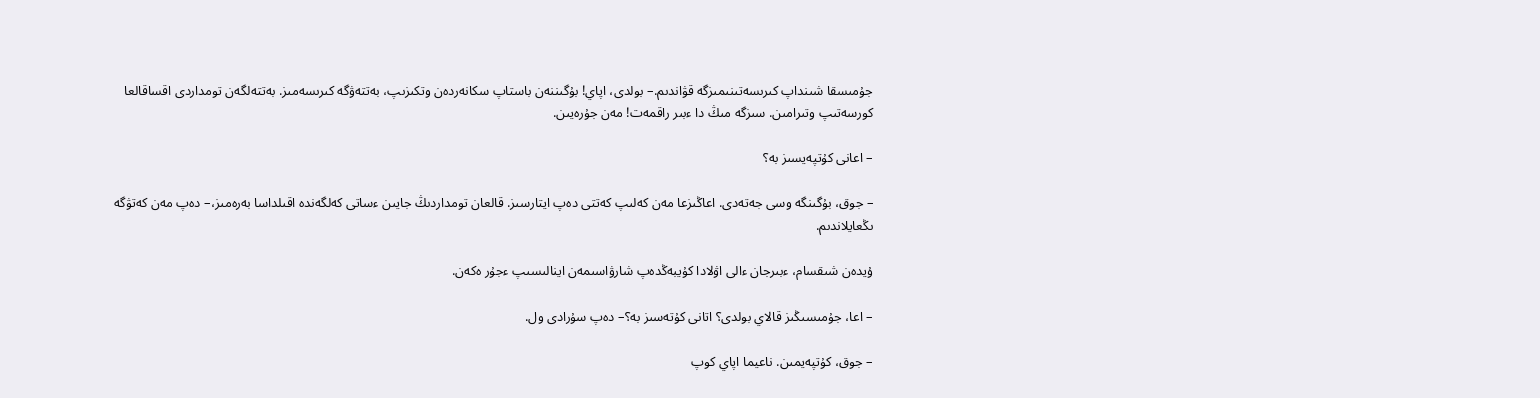جۇمىسقا شىنداپ كىرىسەتىنىمىزگە قۋاندىم.– بولدى، اپاي! بۇگىننەن باستاپ سكانەردەن وتكىزىپ، بەتتەۋگە كىرىسەمىز. بەتتەلگەن تومداردى اقساقالعا كورسەتىپ وتىرامىن. سىزگە مىڭ دا ءبىر راقمەت! مەن جۇرەيىن.

– اعانى كۇتپەيسىز بە؟

– جوق، بۇگىنگە وسى جەتەدى. اعاڭىزعا مەن كەلىپ كەتتى دەپ ايتارسىز. قالعان تومداردىڭ جايىن ءساتى كەلگەندە اقىلداسا بەرەمىز،– دەپ مەن كەتۋگە ىڭعايلاندىم.

ۇيدەن شىقسام، ءبىرجان ءالى اۋلادا كۇيبەڭدەپ شارۋاسىمەن اينالىسىپ ءجۇر ەكەن.

– اعا، جۇمىسىڭىز قالاي بولدى؟ اتانى كۇتەسىز بە؟– دەپ سۇرادى ول.

– جوق، كۇتپەيمىن. ناعيما اپاي كوپ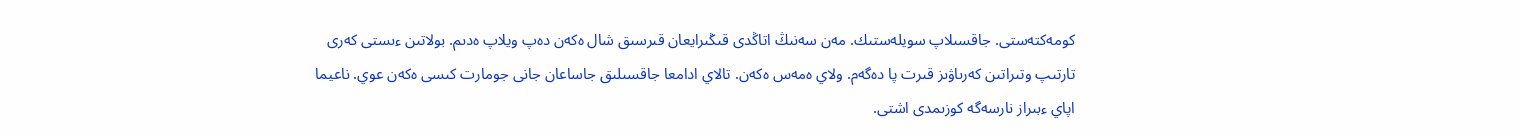كومەكتەستى. جاقسىلاپ سويلەستىك. مەن سەنىڭ اتاڭدى قىڭىرايعان قىرسىق شال ەكەن دەپ ويلاپ ەدىم. بولاتىن ءىستى كەرى تارتىپ وتىراتىن كەرىاۋىز قىرت پا دەگەم. ولاي ەمەس ەكەن. تالاي ادامعا جاقسىلىق جاساعان جانى جومارت كىسى ەكەن عوي. ناعيما اپاي ءبىراز نارسەگە كوزىمدى اشتى.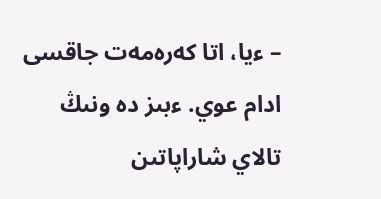– ءيا، اتا كەرەمەت جاقسى ادام عوي. ءبىز دە ونىڭ تالاي شاراپاتىن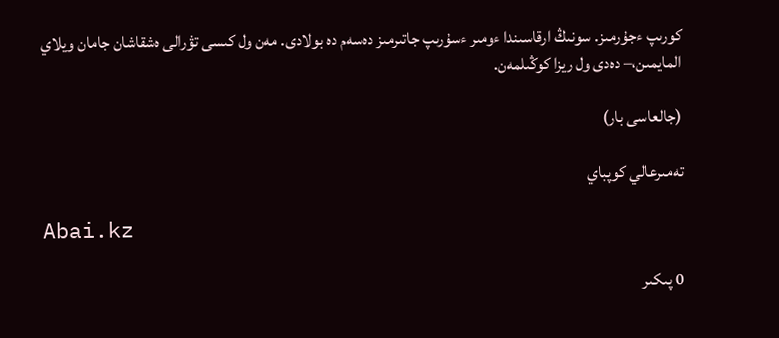كورىپ ءجۇرمىز. سونىڭ ارقاسىندا ءومىر ءسۇرىپ جاتىرمىز دەسەم دە بولادى. مەن ول كىسى تۋرالى ەشقاشان جامان ويلاي المايمىن،– دەدى ول ريزا كوڭىلمەن.

(جالعاسى بار)

تەمىرعالي كوپباي

Abai.kz

0 پىكىر